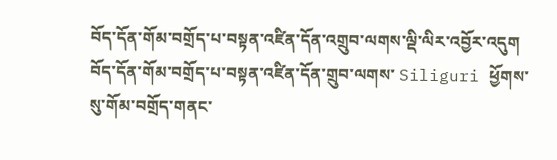བོད་དོན་གོམ་བགྲོད་པ་བསྟན་འཛིན་དོན་འགྲུབ་ལགས་ལྡི་ལིར་འབྱོར་འདུག
བོད་དོན་གོམ་བགྲོད་པ་བསྟན་འཛིན་དོན་གྲུབ་ལགས་ Siliguri ཕྱོགས་སུ་གོམ་བགྲོད་གནང་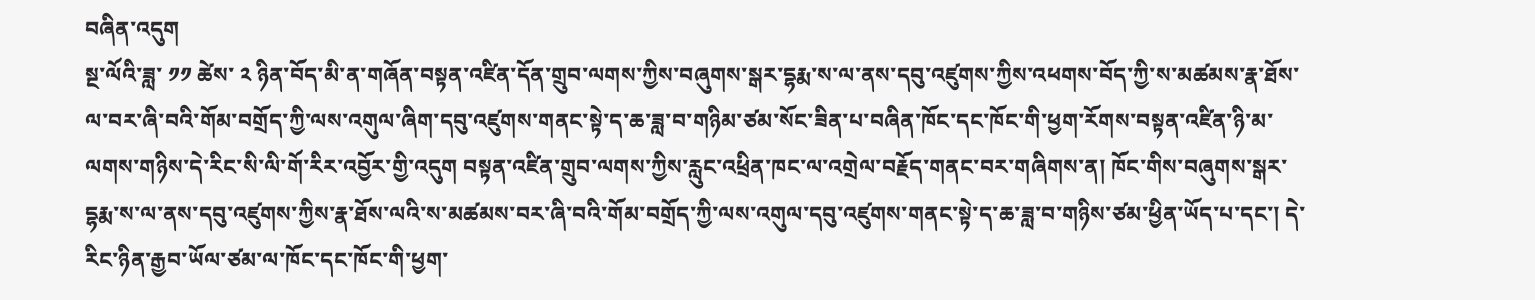བཞིན་འདུག
སྔ་ལོའི་ཟླ་ ༡༡ ཚེས་ ༢ ཉིན་བོད་མི་ན་གཞོན་བསྟན་འཛིན་དོན་གྲུབ་ལགས་ཀྱིས་བཞུགས་སྒར་དྷརྨ་ས་ལ་ནས་དབུ་འཛུགས་ཀྱིས་འཕགས་བོད་ཀྱི་ས་མཚམས་རྣ་ཐོས་ལ་བར་ཞི་བའི་གོམ་བགྲོད་ཀྱི་ལས་འགུལ་ཞིག་དབུ་འཛུགས་གནང་སྟེ་ད་ཆ་ཟླ་བ་གཉིམ་ཙམ་སོང་ཟིན་པ་བཞིན་ཁོང་དང་ཁོང་གི་ཕྱག་རོགས་བསྟན་འཛིན་ཉི་མ་ལགས་གཉིས་དེ་རིང་སི་ལི་གོ་རིར་འབྱོར་གྱི་འདུག བསྟན་འཛིན་གྲུབ་ལགས་ཀྱིས་རླུང་འཕྲིན་ཁང་ལ་འགྲེལ་བརྗོད་གནང་བར་གཞིགས་ན། ཁོང་གིས་བཞུགས་སྒར་དྷརྨ་ས་ལ་ནས་དབུ་འཛུགས་ཀྱིས་རྣ་ཐོས་ལའི་ས་མཚམས་བར་ཞི་བའི་གོམ་བགྲོད་ཀྱི་ལས་འགུལ་དབུ་འཛུགས་གནང་སྟེ་ད་ཆ་ཟླ་བ་གཉིས་ཙམ་ཕྱིན་ཡོད་པ་དང་། དེ་རིང་ཉིན་རྒྱབ་ཡོལ་ཙམ་ལ་ཁོང་དང་ཁོང་གི་ཕྱག་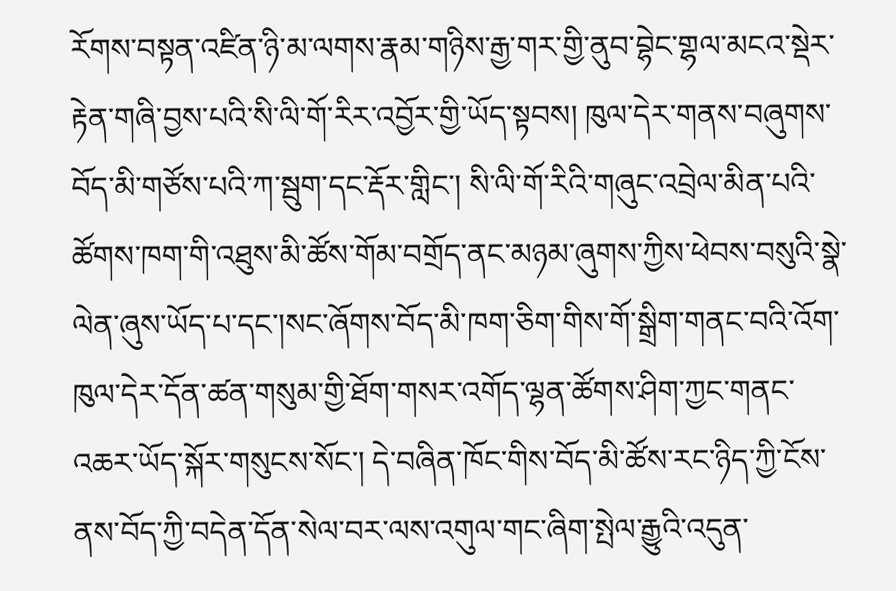རོགས་བསྟན་འཛིན་ཉི་མ་ལགས་རྣམ་གཉིས་རྒྱ་གར་གྱི་ནུབ་བྷེང་གྷལ་མངའ་སྡེར་རྟེན་གཞི་བྱས་པའི་སི་ལི་གོ་རིར་འབྱོར་གྱི་ཡོད་སྟབས། ཁུལ་དེར་གནས་བཞུགས་བོད་མི་གཙོས་པའི་ཀ་སྦུག་དང་རྡོར་གླིང་། སི་ལི་གོ་རིའི་གཞུང་འབྲེལ་མིན་པའི་ཚོགས་ཁག་གི་འཐུས་མི་ཚོས་གོམ་བགྲོད་ནང་མཉམ་ཞུགས་ཀྱིས་ཕེབས་བསུའི་སྣེ་ལེན་ཞུས་ཡོད་པ་དང་།སང་ཞོགས་བོད་མི་ཁག་ཅིག་གིས་གོ་སྒྲིག་གནང་བའི་འོག་ཁུལ་དེར་དོན་ཚན་གསུམ་གྱི་ཐོག་གསར་འགོད་ལྷན་ཚོགས་ཤིག་ཀྱང་གནང་འཆར་ཡོད་སྐོར་གསུངས་སོང་། དེ་བཞིན་ཁོང་གིས་བོད་མི་ཚོས་རང་ཉིད་ཀྱི་ངོས་ནས་བོད་ཀྱི་བདེན་དོན་སེལ་བར་ལས་འགུལ་གང་ཞིག་སྤེལ་རྒྱུའི་འདུན་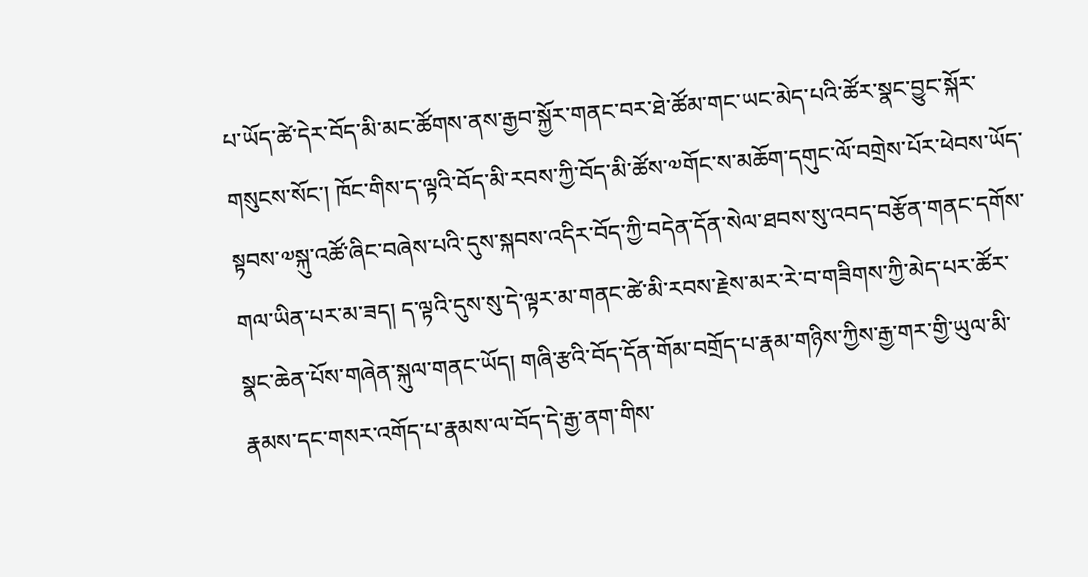པ་ཡོད་ཚེ་དེར་བོད་མི་མང་ཚོགས་ནས་རྒྱབ་སྐྱོར་གནང་བར་ཐེ་ཚོམ་གང་ཡང་མེད་པའི་ཚོར་སྣང་བྱུང་སྐོར་གསུངས་སོང་། ཁོང་གིས་ད་ལྟའི་བོད་མི་རབས་ཀྱི་བོད་མི་ཚོས་༧གོང་ས་མཆོག་དགུང་ལོ་བགྲེས་པོར་ཕེབས་ཡོད་སྟབས་༧སྐུ་འཚོ་ཞིང་བཞེས་པའི་དུས་སྐབས་འདིར་བོད་ཀྱི་བདེན་དོན་སེལ་ཐབས་སུ་འབད་བརྩོན་གནང་དགོས་གལ་ཡིན་པར་མ་ཟད། ད་ལྟའི་དུས་སུ་དེ་ལྟར་མ་གནང་ཚེ་མི་རབས་རྗེས་མར་རེ་བ་གཟིགས་ཀྱི་མེད་པར་ཚོར་སྣང་ཆེན་པོས་གཞེན་སྐུལ་གནང་ཡོད། གཞི་རྩའི་བོད་དོན་གོམ་བགྲོད་པ་རྣམ་གཉིས་ཀྱིས་རྒྱ་གར་གྱི་ཡུལ་མི་རྣམས་དང་གསར་འགོད་པ་རྣམས་ལ་བོད་དེ་རྒྱ་ནག་གིས་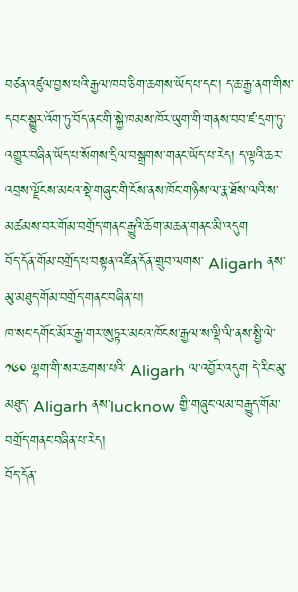བཙན་འཛུལ་བྱས་པའི་རྒྱལ་ཁབ་ཅིག་ཆགས་ཡོད་པ་དང་། ད་ཆ་རྒྱ་ནག་གིས་དབང་སྒྱུར་འོག་ཏུ་བོད་ནང་གི་སྐྱེ་ཁམས་ཁོར་ཡུག་གི་གནས་བབ་ཛ་དྲག་ཏུ་འགྱུར་བཞིན་ཡོད་པ་སོགས་དྲིལ་བསྒྲགས་གནང་ཡོད་པ་རེད། ད་ལྟའི་ཆར་འབྲས་ལྗོངས་མངའ་སྡེ་གཞུང་གི་ངོས་ནས་ཁོང་གཉིས་ལ་རྣ་ཐོས་ལའི་ས་མཚམས་བར་གོམ་བགྲོད་གནང་རྒྱུའི་ཆོག་མཆན་གནང་མི་འདུག
བོད་དོན་གོམ་བགྲོད་པ་བསྟན་འཛིན་དོན་གྲུབ་ལགས་ Aligarh ནས་མུ་མཐུད་གོམ་བགྲོད་གནང་བཞིན་པ།
ཁ་སང་དགོང་མོར་རྒྱ་གར་ཨུཏྟར་མངའ་ཁོངས་རྒྱལ་ས་ལྡི་ལི་ནས་སྤྱི་ལེ་ ༡༦༠ ལྷག་གི་སར་ཆགས་པའི་ Aligarh ལ་འབྱོར་འདུག དེ་རིང་མུ་མཐུད་ Aligarh ནས་lucknow གྱི་གཞུང་ལམ་བརྒྱུད་གོམ་བགྲོད་གནང་བཞིན་པ་རེད།
བོད་དོན་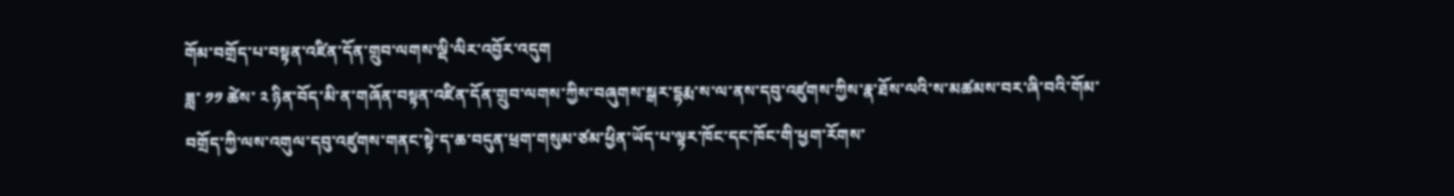གོམ་བགྲོད་པ་བསྟན་འཛིན་དོན་གྲུབ་ལགས་ལྡི་ལིར་འབྱོར་འདུག
ཟླ་ ༡༡ ཚེས་ ༢ ཉིན་བོད་མི་ན་གཞོན་བསྟན་འཛིན་དོན་གྲུབ་ལགས་ཀྱིས་བཞུགས་སྒར་དྷརྨ་ས་ལ་ནས་དབུ་འཛུགས་ཀྱིས་རྣ་ཐོས་ལའི་ས་མཚམས་བར་ཞི་བའི་གོམ་བགྲོད་ཀྱི་ལས་འགུལ་དབུ་འཛུགས་གནང་སྟེ་ད་ཆ་བདུན་ཕྲག་གསུམ་ཙམ་ཕྱིན་ཡོད་པ་ལྟར་ཁོང་དང་ཁོང་གི་ཕྱག་རོགས་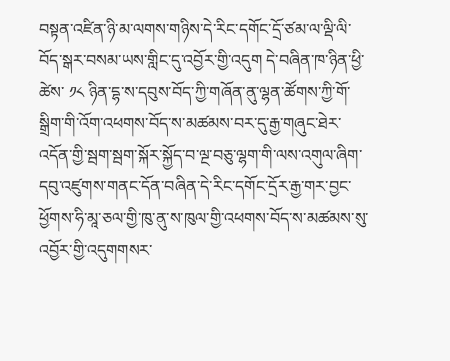བསྟན་འཛིན་ཉི་མ་ལགས་གཉིས་དེ་རིང་དགོང་དྲོ་ཙམ་ལ་ལྡི་ལི་བོད་སྒར་བསམ་ཡས་གླིང་དུ་འབྱོར་གྱི་འདུག དེ་བཞིན་ཁ་ཉིན་ཕྱི་ཚེས་ ༡༨ ཉིན་དྷ་ས་དབུས་བོད་ཀྱི་གཞོན་ནུ་ལྷན་ཚོགས་ཀྱི་གོ་སྒྲིག་གི་འོག་འཕགས་བོད་ས་མཚམས་བར་དུ་རྒྱ་གཞུང་ཐེར་འདོན་གྱི་སྦག་སྦག་སྐོར་སྐྱོད་བ་ལྔ་བཅུ་ལྷག་གི་ལས་འགུལ་ཞིག་དབུ་འཛུགས་གནང་དོན་བཞིན་དེ་རིང་དགོང་དྲོར་རྒྱ་གར་བྱང་ཕྱོགས་ཧི་མཱ་ཅལ་གྱི་ཁུ་ནུ་ས་ཁུལ་གྱི་འཕགས་བོད་ས་མཚམས་སུ་འབྱོར་གྱི་འདུགགསར་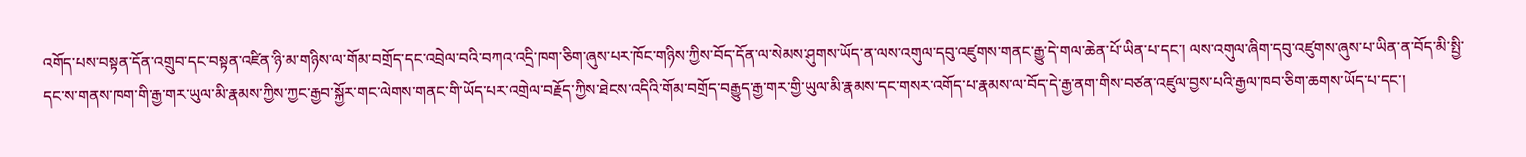འགོད་པས་བསྟན་དོན་འགྲུབ་དང་བསྟན་འཛིན་ཉི་མ་གཉིས་ལ་གོམ་བགྲོད་དང་འབྲེལ་བའི་བཀའ་འདྲི་ཁག་ཅིག་ཞུས་པར་ཁོང་གཉིས་ཀྱིས་བོད་དོན་ལ་སེམས་ཤུགས་ཡོད་ན་ལས་འགུལ་དབུ་འཛུགས་གནང་རྒྱུ་དེ་གལ་ཆེན་པོ་ཡིན་པ་དང་། ལས་འགུལ་ཞིག་དབུ་འཛུགས་ཞུས་པ་ཡིན་ན་བོད་མི་སྤྱི་དང་ས་གནས་ཁག་གི་རྒྱ་གར་ཡུལ་མི་རྣམས་ཀྱིས་ཀྱང་རྒྱབ་སྐྱོར་གང་ལེགས་གནང་གི་ཡོད་པར་འགྲེལ་བརྗོད་ཀྱིས་ཐེངས་འདིའི་གོམ་བགྲོད་བརྒྱུད་རྒྱ་གར་གྱི་ཡུལ་མི་རྣམས་དང་གསར་འགོད་པ་རྣམས་ལ་བོད་དེ་རྒྱ་ནག་གིས་བཙན་འཛུལ་བྱས་པའི་རྒྱལ་ཁབ་ཅིག་ཆགས་ཡོད་པ་དང་།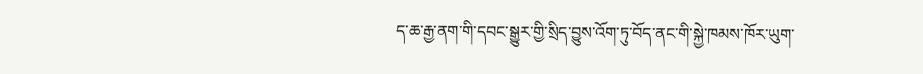ད་ཆ་རྒྱ་ནག་གི་དབང་སྒྱུར་གྱི་སྲིད་བྱུས་འོག་ཏུ་བོད་ནང་གི་སྐྱེ་ཁམས་ཁོར་ཡུག་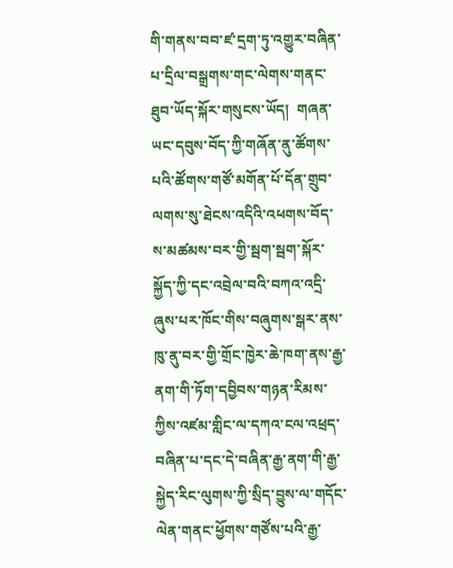གི་གནས་བབ་ཛ་དྲག་ཏུ་འགྱུར་བཞིན་པ་དྲིལ་བསྒྲགས་གང་ལེགས་གནང་ཐུབ་ཡོད་སྐོར་གསུངས་ཡོད།  གཞན་ཡང་དབུས་བོད་ཀྱི་གཞོན་ནུ་ཚོགས་པའི་ཚོགས་གཙོ་མགོན་པོ་དོན་གྲུབ་ལགས་སུ་ཐེངས་འདིའི་འཕགས་བོད་ས་མཚམས་བར་གྱི་སྦག་སྦག་སྐོར་སྐྱོད་ཀྱི་དང་འབྲེལ་བའི་བཀའ་འདྲི་ཞུས་པར་ཁོང་གིས་བཞུགས་སྒར་ནས་ཁུ་ནུ་བར་གྱི་གྲོང་ཁྱེར་ཆེ་ཁག་ནས་རྒྱ་ནག་གི་ཏོག་དབྱིབས་གཉན་རིམས་ཀྱིས་འཛམ་གླིང་ལ་དཀའ་ངལ་འཕྲད་བཞིན་པ་དང་དེ་བཞིན་རྒྱ་ནག་གི་རྒྱ་སྐྱེད་རིང་ལུགས་ཀྱི་སྲིད་བྱུས་ལ་གདོང་ལེན་གནང་ཕྱོགས་གཙོས་པའི་རྒྱ་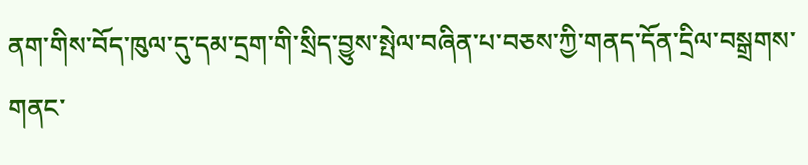ནག་གིས་བོད་ཁུལ་དུ་དམ་དྲག་གི་སྲིད་བྱུས་སྤེལ་བཞིན་པ་བཅས་ཀྱི་གནད་དོན་དྲིལ་བསྒྲགས་གནང་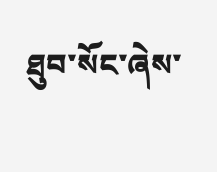ཐུབ་སོང་ཞེས་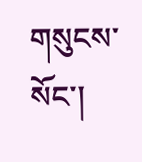གསུངས་སོང་།